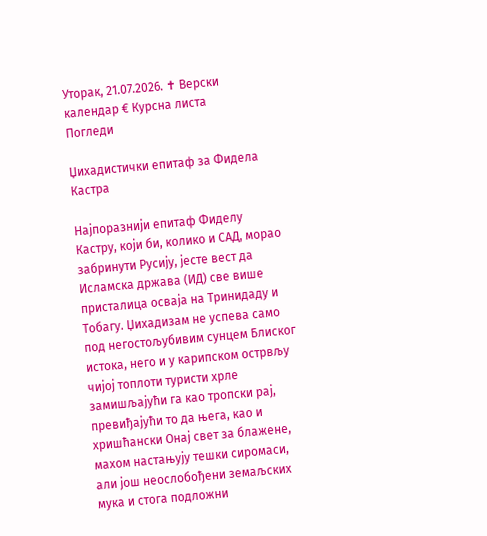Уторак, 21.07.2026. ✝ Верски календар € Курсна листа
Погледи

Џихадистички епитаф за Фидела Кастра

Најпоразнији епитаф Фиделу Кастру, који би, колико и САД, морао забринути Русију, јесте вест да Исламска држава (ИД) све више присталица осваја на Тринидаду и Тобагу. Џихадизам не успева само под негостољубивим сунцем Блиског истока, него и у карипском острвљу чијој топлоти туристи хрле замишљајући га као тропски рај, превиђајући то да њега, као и хришћански Онај свет за блажене, махом настањују тешки сиромаси, али још неослобођени земаљских мука и стога подложни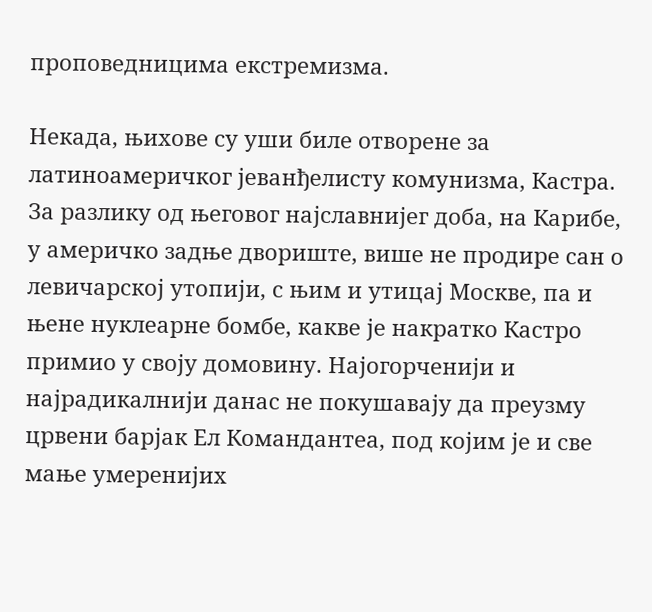проповедницима екстремизма.

Некада, њихове су уши биле отворене за латиноамеричког јеванђелисту комунизма, Кастра. За разлику од његовог најславнијег доба, на Карибе, у америчко задње двориште, више не продире сан о левичарској утопији, с њим и утицај Москве, па и њене нуклеарне бомбе, какве је накратко Кастро примио у своју домовину. Најогорченији и најрадикалнији данас не покушавају да преузму црвени барјак Ел Командантеа, под којим је и све мање умеренијих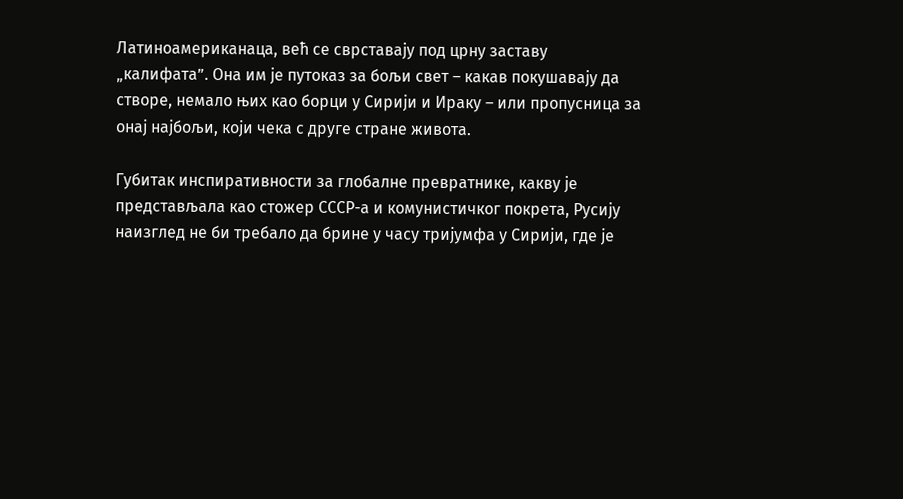Латиноамериканаца, већ се сврставају под црну заставу „калифата”. Она им је путоказ за бољи свет – какав покушавају да створе, немало њих као борци у Сирији и Ираку – или пропусница за онај најбољи, који чека с друге стране живота.

Губитак инспиративности за глобалне превратнике, какву је представљала као стожер СССР-а и комунистичког покрета, Русију наизглед не би требало да брине у часу тријумфа у Сирији, где је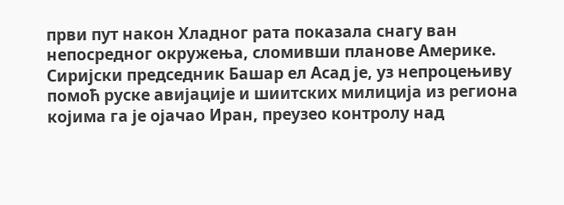први пут након Хладног рата показала снагу ван непосредног окружења, сломивши планове Америке. Сиријски председник Башар ел Асад је, уз непроцењиву помоћ руске авијације и шиитских милиција из региона којима га је ојачао Иран, преузео контролу над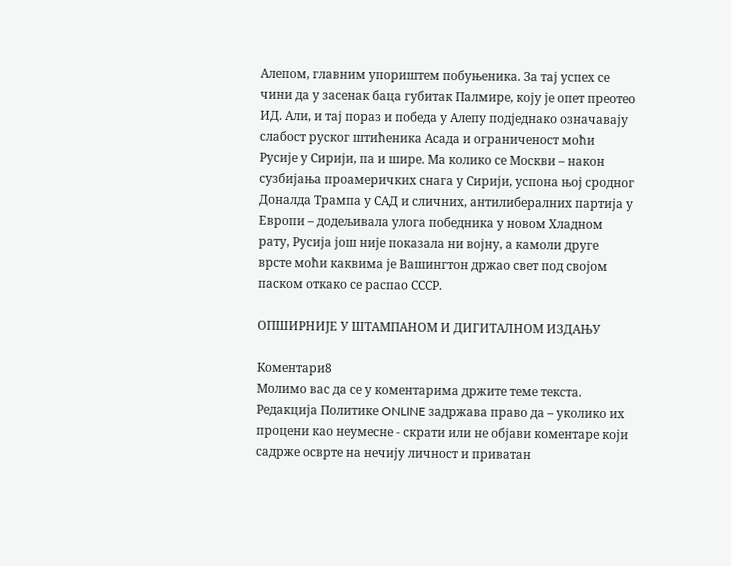Алепом, главним упориштем побуњеника. За тај успех се чини да у засенак баца губитак Палмире, коју је опет преотео ИД. Али, и тај пораз и победа у Алепу подједнако означавају слабост руског штићеника Асада и ограниченост моћи Русије у Сирији, па и шире. Ма колико се Москви – након сузбијања проамеричких снага у Сирији, успона њој сродног Доналда Трампа у САД и сличних, антилибералних партија у Европи – додељивала улога победника у новом Хладном рату, Русија још није показала ни војну, а камоли друге врсте моћи каквима је Вашингтон држао свет под својом паском откако се распао СССР.

ОПШИРНИЈЕ У ШТАМПАНОМ И ДИГИТАЛНОМ ИЗДАЊУ

Коментари8
Молимо вас да се у коментарима држите теме текста. Редакција Политике ONLINE задржава право да – уколико их процени као неумесне - скрати или не објави коментаре који садрже осврте на нечију личност и приватан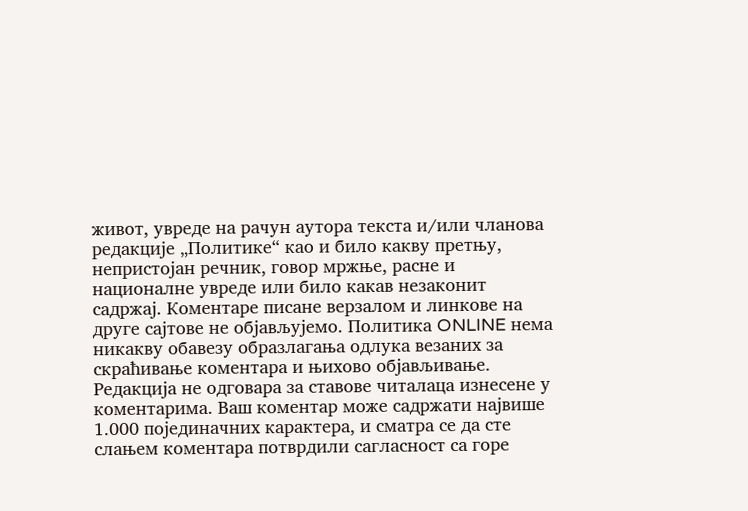живот, увреде на рачун аутора текста и/или чланова редакције „Политике“ као и било какву претњу, непристојан речник, говор мржње, расне и националне увреде или било какав незаконит садржај. Коментаре писане верзалом и линкове на друге сајтове не објављујемо. Политика ONLINE нема никакву обавезу образлагања одлука везаних за скраћивање коментара и њихово објављивање. Редакција не одговара за ставове читалаца изнесене у коментарима. Ваш коментар може садржати највише 1.000 појединачних карактера, и сматра се да сте слањем коментара потврдили сагласност са горе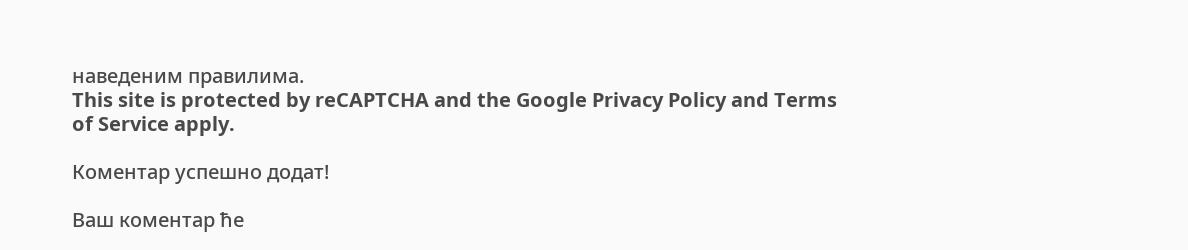наведеним правилима.
This site is protected by reCAPTCHA and the Google Privacy Policy and Terms of Service apply.

Комeнтар успeшно додат!

Ваш комeнтар ћe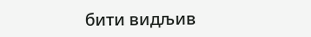бити видљив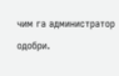чим га администратор одобри.